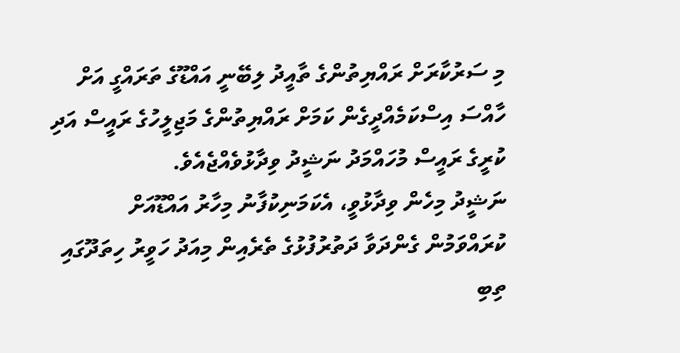މި ސަރުކާރަށް ރައްޔިތުންގެ ތާއީދު ލިބޭނީ އައްޑޫގެ ތަރައްގީ އަށް ހާއްސަ އިސްކަމެއްދީގެން ކަމަށް ރައްޔިތުންގެ މަޖިލީހުގެ ރައީސް އަދި ކުރީގެ ރައީސް މުހައްމަދު ނަޝީދު ވިދާޅުވެއްޖެއެވެ.
ނަޝީދު މިހެން ވިދާޅުވީ، އެކަމަނިކުފާނު މިހާރު އައްޑޫއަށް ކުރައްވަމުން ގެންދަވާ ދަތުރުފުޅުގެ ތެރެއިން މިއަދު ހަވީރު ހިތަދޫގައި ތިބި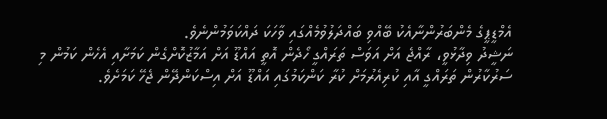އެމްޑީޕީގެ މެންބަރުންނާއެކު ބޭއްވި ބައްދަލުވުމެއްގައި ވާހަކަ ދައްކަވަމުންނެވެ.
ނަޝީދު ވިދާޅުވީ، ރާއްޖެ އަށް އަވަސް ތަރައްގީ ހޯދެން އޮތީ އައްޑޫ އަށް އަމާޒުކޮށްގެން ކަމަށާއި އެހެން ކަމުން މި ސަރުކާރުން ތަރައްގީ އާއި ކުރިއެރުމަށް ކުރާ ކަންކަމުގައި އައްޑޫ އަށް އިސްކަންދޭން ޖެހޭ ކަމަށެވެ.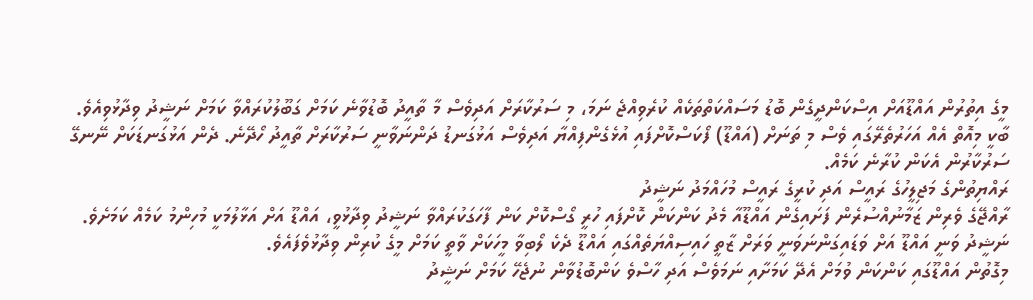މީގެ އިތުރުން އައްޑޫއަށް އިސްކަންދީގެން ބޮޑު މަސައްކަތްތަކެއް ކުރެވިއްޖެ ނަމަ، މި ސަރުކާރަށް އަދިވެސް މާ ތާއީދު ބޮޑުވާނެ ކަމަށް ގަބޫލުކުރައްވާ ކަމަށް ނަޝީދު ވިދާޅުވިއެވެ.
ބާކީ މިއޮތް އެއް އަހަރުތެރޭގައި ވެސް މި ތަނަށް (އައްޑޫ) ފޯކަސްކޮށްފައި އުޅެގެންފިއްޔާ އަދިވެސް އަޅުގަނޑު ދަންނަވާނީ ސަރުކާރަށް ތާއީދު ހޯދޭނެ. ދެން އަޅުގަނޑަކަށް ނޭނގޭ ސަރުކާރުން އެކަން ކުރާނެ ކަމެއް.
ރައްޔިތުންގެ މަޖިލީހުގެ ރައީސް އަދި ކުރީގެ ރައީސް މުހައްމަދު ނަޝީދު
ރާއްޖޭގެ ވެރިން ޒަމާނުއްސުރެން ފަށައިގެން އައްޑޫއާ މެދު ކަންކަން ކޮށްފައި ހުރީ ގޯސްކޮށް ކަން ފާހަގަކުރައްވާ ނަޝީދު ވިދާޅުވީ، އައްޑޫ އަށް އަޅާލުމަކީ މުހިންމު ކަމެއް ކަމަށެވެ.
ނަޝީދު ވަނީ އައްޑޫ އަށް ވަޑައިގަންނަވަނީ ވަރަށް ޒާތީ ހައިސިއްޔަތެއްގައި އައްޑޫ ދެކެ ލޯބިވާ މީހަކަށް ވާތީ ކަމަށް މީގެ ކުރިން ވިދާޅުވެފައެވެ.
މިގޮތުން އައްޑޫގައި ކަންކަން ވުމަށް އެދޭ ކަމަށާއި ނަމަވެސް އަދި ހާސްވެ ކަންބޮޑުވާން ނުޖެހޭ ކަމަށް ނަޝީދު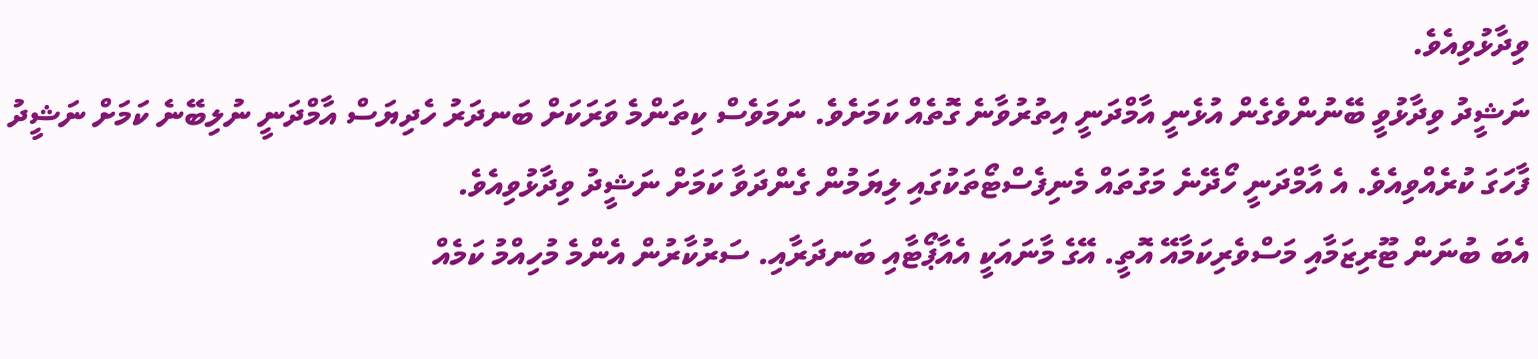ވިދާޅުވިއެވެ.
ނަޝީދު ވިދާޅުވީ ބޭނުންވެގެން އުޅެނީ އާމްދަނީ އިތުރުވާނެ ގޮތެއް ކަމަށެވެ. ނަމަވެސް ކިތަންމެ ވަރަކަށް ބަނދަރު ހެދިޔަސް އާމްދަނީ ނުލިބޭނެ ކަމަށް ނަޝީދު ފާހަގަ ކުރެއްވިއެވެ. އެ އާމްދަނީ ހޯދޭނެ މަގުތައް މެނިފެސްޓޯތަކުގައި ލިޔަމުން ގެންދަވާ ކަމަށް ނަޝީދު ވިދާޅުވިއެވެ.
އެބަ ބުނަން ޓޫރިޒަމާއި މަސްވެރިކަމާއޭ އޮތީ. އޭގެ މާނައަކީ އެއާޕޯޓާއި ބަނދަރާއި. ސަރުކާރުން އެންމެ މުހިއްމު ކަމެއް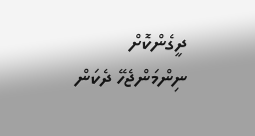ދީގެންކޮށް ނިންމަންޖެހޭ ދެކަން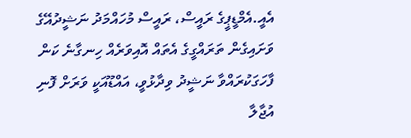އެއީ.އެމްޑީޕީގެ ރައީސް، ރައީސް މުހައްމަދު ނަޝީދުއޭގެ ވަށައިގެން ތަރައްގީގެ އެތައް އޮއިވަރެއް ހިނގާނެ ކަން ފާހަގަކުރައްވާ ނަޝީދު ވިދާޅުވީ، އައްޑޫއަކީ ވަރަށް ފޮނި އުޖާލާ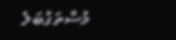މުސްތަގުބަލެ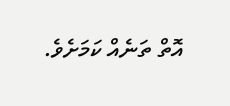އޮތް ތަނެއް ކަމަށެވެ.